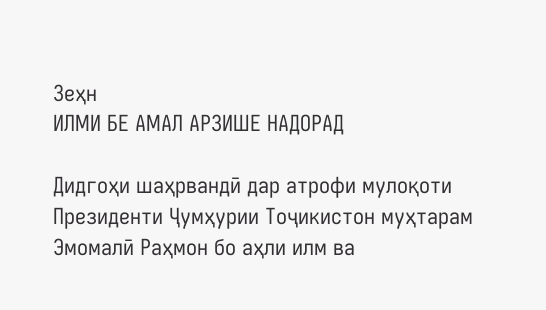Зеҳн
ИЛМИ БЕ АМАЛ АРЗИШЕ НАДОРАД

Дидгоҳи шаҳрвандӣ дар атрофи мулоқоти Президенти Ҷумҳурии Тоҷикистон муҳтарам Эмомалӣ Раҳмон бо аҳли илм ва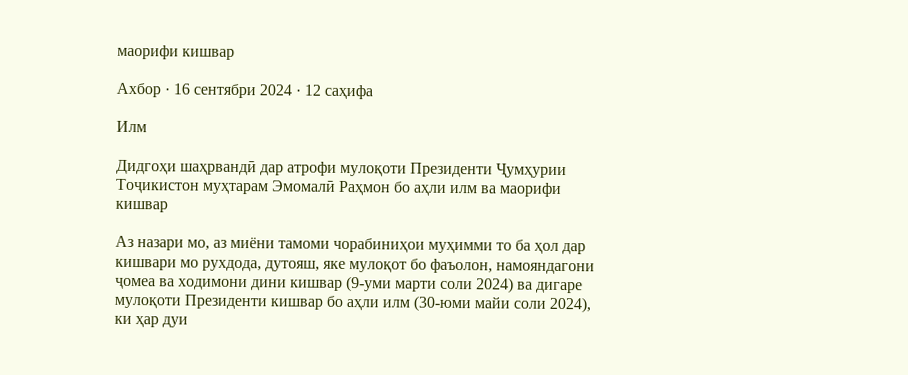маорифи кишвар

Ахбор · 16 сентябри 2024 · 12 саҳифа

Илм

Дидгоҳи шаҳрвандӣ дар атрофи мулоқоти Президенти Ҷумҳурии Тоҷикистон муҳтарам Эмомалӣ Раҳмон бо аҳли илм ва маорифи кишвар

Аз назари мо, аз миёни тамоми чорабиниҳои муҳимми то ба ҳол дар кишвари мо рухдода, дутояш, яке мулоқот бо фаъолон, намояндагони ҷомеа ва ходимони дини кишвар (9-уми марти соли 2024) ва дигаре мулоқоти Президенти кишвар бо аҳли илм (30-юми майи соли 2024), ки ҳар дуи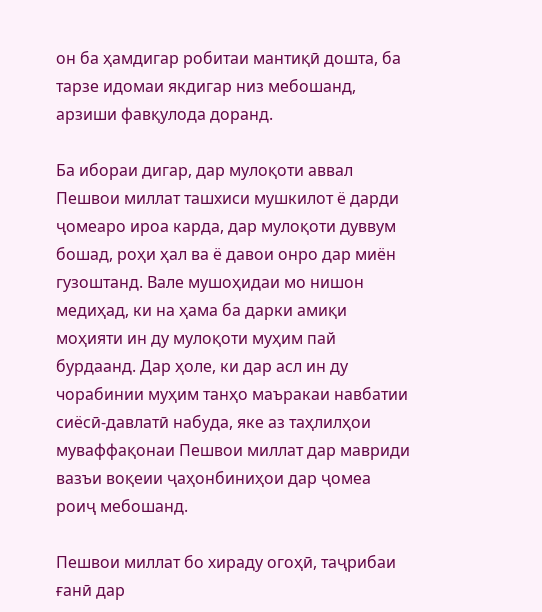он ба ҳамдигар робитаи мантиқӣ дошта, ба тарзе идомаи якдигар низ мебошанд, арзиши фавқулода доранд.

Ба ибораи дигар, дар мулоқоти аввал Пешвои миллат ташхиси мушкилот ё дарди ҷомеаро ироа карда, дар мулоқоти дуввум бошад, роҳи ҳал ва ё давои онро дар миён гузоштанд. Вале мушоҳидаи мо нишон медиҳад, ки на ҳама ба дарки амиқи моҳияти ин ду мулоқоти муҳим пай бурдаанд. Дар ҳоле, ки дар асл ин ду чорабинии муҳим танҳо маъракаи навбатии сиёсӣ-давлатӣ набуда, яке аз таҳлилҳои муваффақонаи Пешвои миллат дар мавриди вазъи воқеии ҷаҳонбиниҳои дар ҷомеа роиҷ мебошанд.

Пешвои миллат бо хираду огоҳӣ, таҷрибаи ғанӣ дар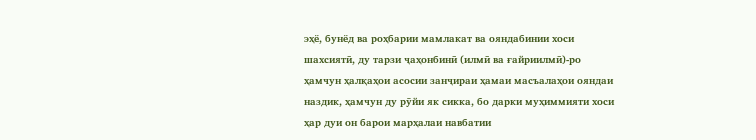эҳё, бунёд ва роҳбарии мамлакат ва ояндабинии хоси шахсиятӣ, ду тарзи ҷаҳонбинӣ (илмӣ ва ғайриилмӣ)-ро ҳамчун ҳалқаҳои асосии занҷираи ҳамаи масъалаҳои ояндаи наздик, ҳамчун ду рӯйи як сикка, бо дарки муҳиммияти хоси ҳар дуи он барои марҳалаи навбатии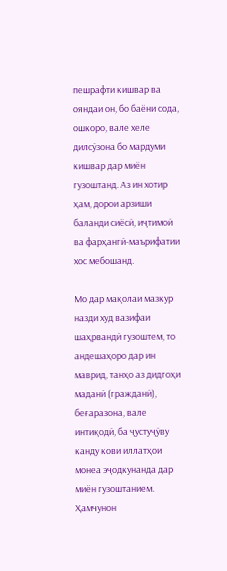пешрафти кишвар ва ояндаи он, бо баёни сода, ошкоро, вале хеле дилсӯзона бо мардуми кишвар дар миён гузоштанд. Аз ин хотир ҳам, дорои арзиши баланди сиёсӣ, иҷтимоӣ ва фарҳангӣ-маърифатии хос мебошанд.

Мо дар мақолаи мазкур назди худ вазифаи шаҳрвандӣ гузоштем, то андешаҳоро дар ин маврид, танҳо аз дидгоҳи маданӣ (гражданӣ), беғаразона, вале интиқодӣ, ба ҷустуҷӯву канду кови иллатҳои монеа эҷодкунанда дар миён гузоштанием. Ҳамчунон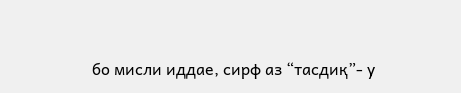бо мисли иддае, сирф аз “тасдиқ”- у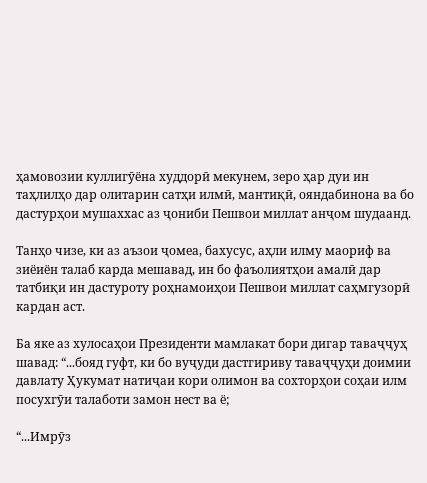ҳамовозии куллигӯёна худдорӣ мекунем, зеро ҳар дуи ин таҳлилҳо дар олитарин сатҳи илмӣ, мантиқӣ, ояндабинона ва бо дастурҳои мушаххас аз ҷониби Пешвои миллат анҷом шудаанд.

Танҳо чизе, ки аз аъзои ҷомеа, бахусус, аҳли илму маориф ва зиёиён талаб карда мешавад, ин бо фаъолиятҳои амалӣ дар татбиқи ин дастуроту роҳнамоиҳои Пешвои миллат саҳмгузорӣ кардан аст.

Ба яке аз хулосаҳои Президенти мамлакат бори дигар таваҷҷуҳ шавад: “...бояд гуфт, ки бо вуҷуди дастгириву таваҷҷуҳи доимии давлату Ҳукумат натиҷаи кори олимон ва сохторҳои соҳаи илм посухгӯи талаботи замон нест ва ё;

“...Имрӯз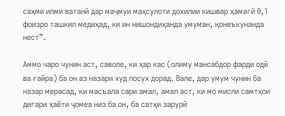саҳми илми ватанӣ дар маҷмуи маҳсулоти дохилии кишвар ҳамагӣ 0,1 фоизро ташкил медиҳад, ки ин нишондиҳанда умуман, қонеъкунанда нест”.

Аммо чаро чунин аст, саволе, ки ҳар кас (олиму мансабдор фарди одӣ ва ғайра) ба он аз назари худ посух дорад. Вале, дар умум чунин ба назар мерасад, ки масъала сари амал, амал аст, ки мо мисли самтҳои дигари ҳаёти ҷомеа низ ба он, ба сатҳи зарурӣ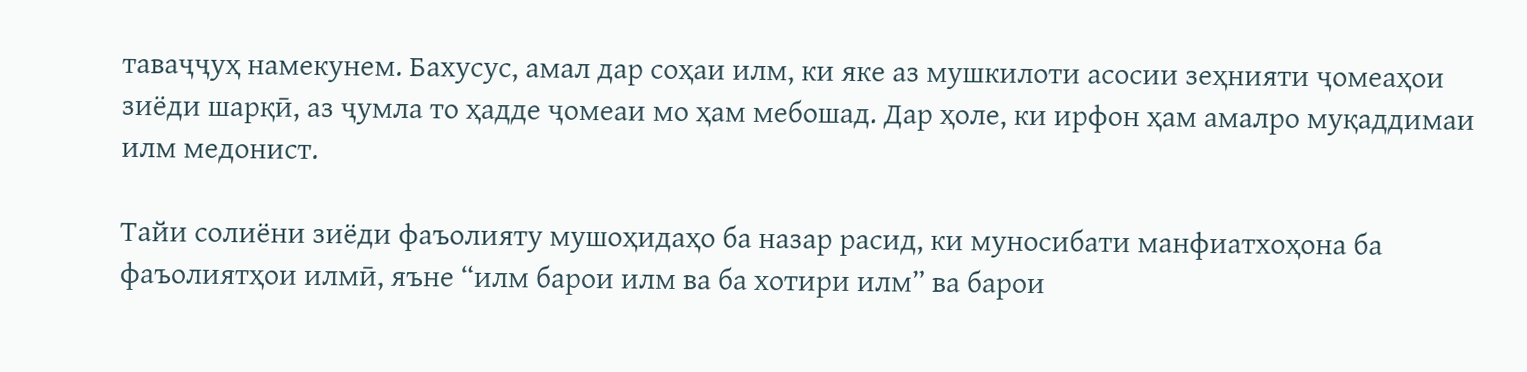таваҷҷуҳ намекунем. Бахусус, амал дар соҳаи илм, ки яке аз мушкилоти асосии зеҳнияти ҷомеаҳои зиёди шарқӣ, аз ҷумла то ҳадде ҷомеаи мо ҳам мебошад. Дар ҳоле, ки ирфон ҳам амалро муқаддимаи илм медонист.

Тайи солиёни зиёди фаъолияту мушоҳидаҳо ба назар расид, ки муносибати манфиатхоҳона ба фаъолиятҳои илмӣ, яъне “илм барои илм ва ба хотири илм” ва барои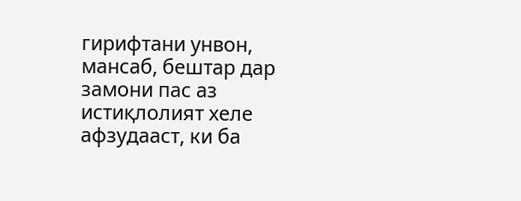гирифтани унвон, мансаб, бештар дар замони пас аз истиқлолият хеле афзудааст, ки ба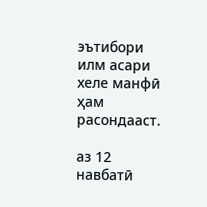эътибори илм асари хеле манфӣ ҳам расондааст.

аз 12
навбатӣ